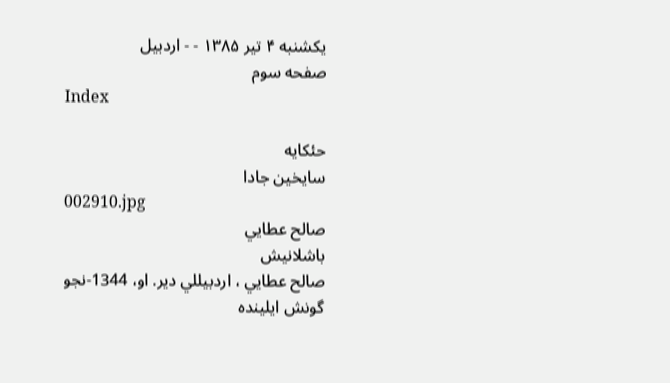يكشنبه ۴ تير ۱۳۸۵ - - اردبيل
صفحه سوم
Index

حئكايه
سايخين جادا
002910.jpg
صالح عطايي
باشلانيش
صالح عطايي ، اردبيللي دير. او، 1344-نجو گونش ايلينده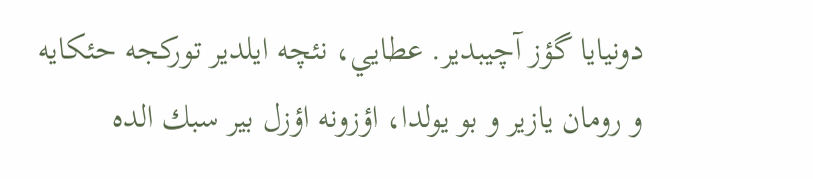دونيايا گؤز آچيبدير. عطايي، نئچه ايلدير توركجه حئكايه و رومان يازير و بو يولدا، اؤزونه اؤزل بير سبك الده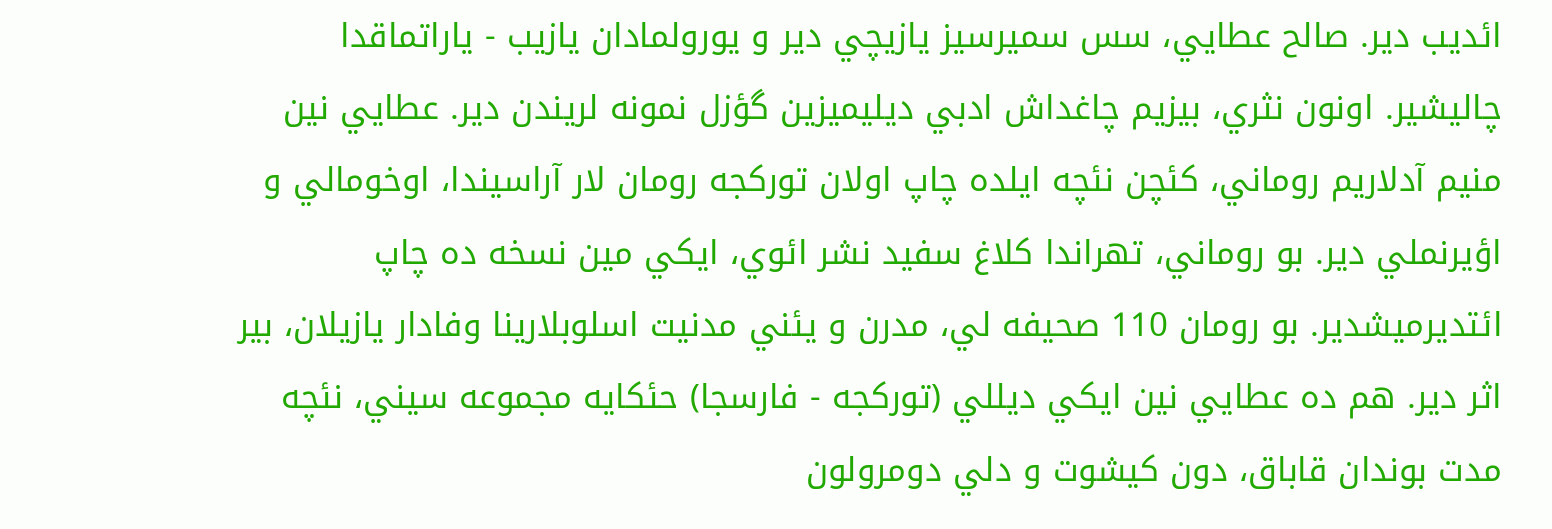ائديب دير. صالح عطايي، سس سميرسيز يازيچي دير و يورولمادان يازيب - ياراتماقدا چاليشير. اونون نثري، بيزيم چاغداش ادبي ديليميزين گؤزل نمونه لريندن دير. عطايي نين منيم آدلاريم روماني، كئچن نئچه ايلده چاپ اولان توركجه رومان لار آراسيندا، اوخومالي و اؤيرنملي دير. بو روماني، تهراندا كلاغ سفيد نشر ائوي، ايكي مين نسخه ده چاپ ائتديرميشدير. بو رومان 110 صحيفه لي، مدرن و يئني مدنيت اسلوبلارينا وفادار يازيلان، بير اثر دير. هم ده عطايي نين ايكي ديللي (توركجه - فارسجا) حئكايه مجموعه سيني، نئچه مدت بوندان قاباق، دون كيشوت و دلي دومرولون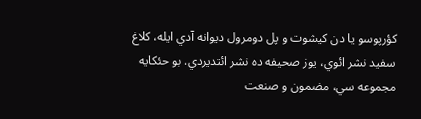كؤرپوسو يا دن كيشوت و پل دومرول ديوانه آدي ايله، كلاغ سفيد نشر ائوي، يوز صحيفه ده نشر ائتديردي. بو حئكايه مجموعه سي، مضمون و صنعت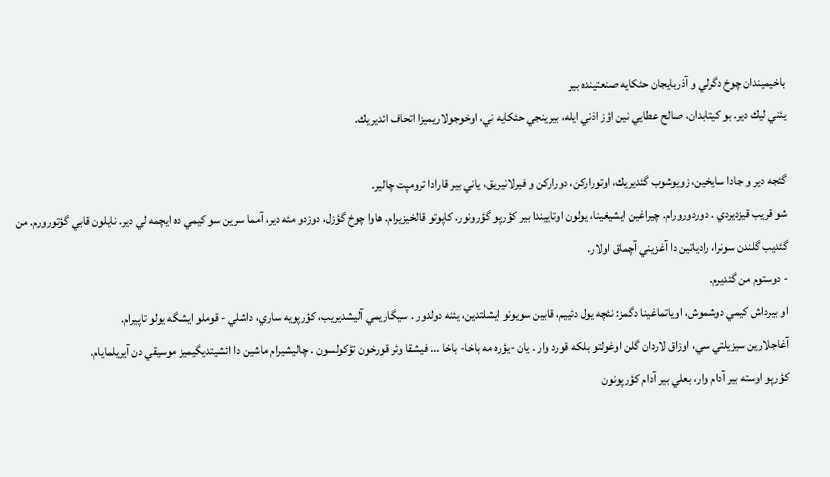باخيميندان چوخ دگرلي و آذربايجان حئكايه صنعتينده بير
يئني ليك دير. بو كيتابدان، صالح عطايي نين اؤز اذني ايله، بيرينجي حئكايه ني، اوخوجولاريميزا اتحاف ائديريك.

گئجه دير و جادا سايخين، زويوشوب گئديريك، اوتوراركن، دوراركن و فيرلانيريق، ياني بير قارادا ترومپت چالير.
شو قريب قيزديردي . دوردورورام. چيراغين ايشيغينا، يولون اوتاييندا بير كؤرپو گؤرونور. كاپوتو قالخيزيرام. هاوا چوخ گؤزل، دوزدو مئه دير، آمما سرين سو كيمي ده ايچمه لي دير. نايلون قابي گؤتورورم. من گئديب گلندن سونرا، رادياتين دا آغزيني آچماق اولار.
- دوستوم من گئديرم.
او بيرداش كيمي دوشموش، اوياتماغينا دگمز: نئچه يول دئييم، قابين سويونو ايشلتدين، يئنه دولدور . سيگاريمي آليشديريب، كؤرپويه ساري، داشلي - قوملو ايشگه يولو تاپيرام.
آغاجلارين سيزيلتي سي، اوزاق لاردان گلن اوغولتو بلكه قورد وار . يان -يؤره مه باخا- باخا ... فيشقا وئر قورخون تؤكولسون . چاليشيرام ماشين دا ائشيتديگيميز موسيقي دن آيريلمايام.
كؤرپو اوسته بير آدام وار، بعلي بير آدام كؤرپونون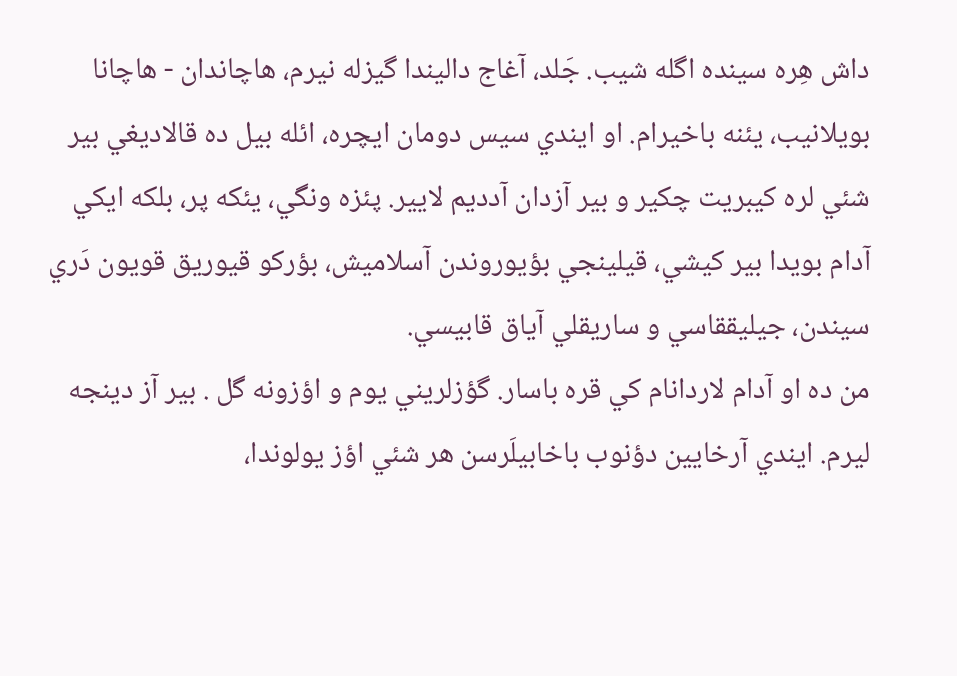داش هِره سينده اگله شيب. جَلد، آغاج داليندا گيزله نيرم، هاچاندان - هاچانا بويلانيب، يئنه باخيرام. او ايندي سيس دومان ايچره، ائله بيل ده قالاديغي بير شئي لره كيبريت چكير و بير آزدان آدديم لايير. پئزه ونگي، يئكه پر، بلكه ايكي آدام بويدا بير كيشي، قيلينجي بؤيوروندن آسلاميش، بؤركو قيوريق قويون دَري سيندن، جيليققاسي و ساريقلي آياق قابيسي.
من ده او آدام لاردانام كي قره باسار. گؤزلريني يوم و اؤزونه گل . بير آز دينجه ليرم. ايندي آرخايين دؤنوب باخابيلَرسن هر شئي اؤز يولوندا،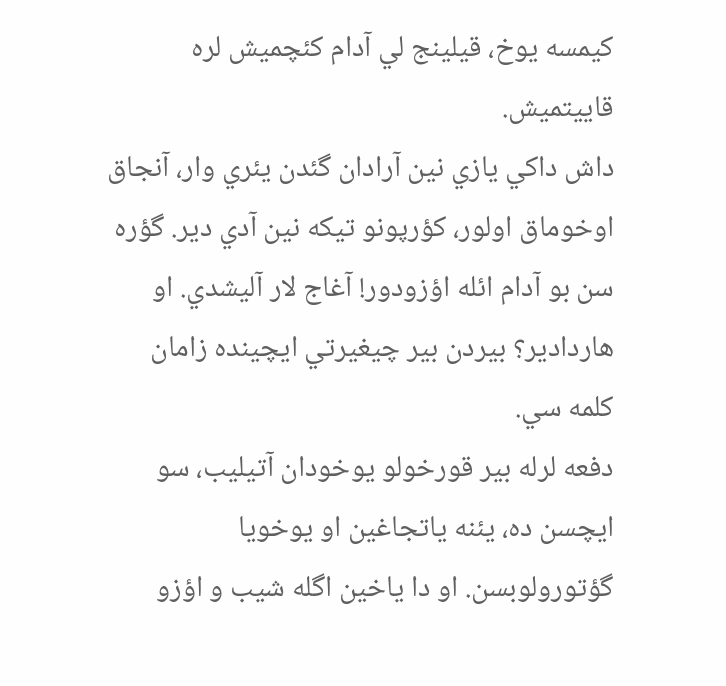كيمسه يوخ، قيلينج لي آدام كئچميش لره قاييتميش.
داش داكي يازي نين آرادان گئدن يئري وار، آنجاق اوخوماق اولور، كؤرپونو تيكه نين آدي دير. گؤره سن بو آدام ائله اؤزودور! آغاج لار آليشدي. او هاردادير؟ بيردن بير چيغيرتي ايچينده زامان كلمه سي.
دفعه لرله بير قورخولو يوخودان آتيليب، سو ايچسن ده، يئنه ياتجاغين او يوخويا گؤتورولوبسن. او دا ياخين اگله شيب و اؤزو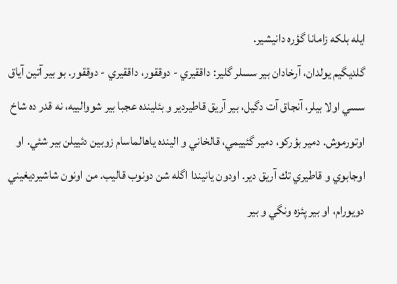ايله بلكه زامانا گؤره دانيشير.
گلديگيم يولدان، آرخادان بير سسلر گلير: داققيري - دوققور، داققيري - دوققور. بو بير آتين آياق سسي اولا بيلر، آنجاق آت دگيل، بير آريق قاطيردير و بئلينده عجبا بير شووالييه، نه قدر ده شاخ اوتورموش. دمير بؤركو، دمير گئييمي، قالخاني و الينده ياهالماسام زوبين دئييلن بير شئي. او اوجابوي و قاطيري تك آريق دير. اودون يانيندا اگله شن دونوب قاليب. من اونون شاشيرديغيني دويورام، او بير پئزه ونگي و بير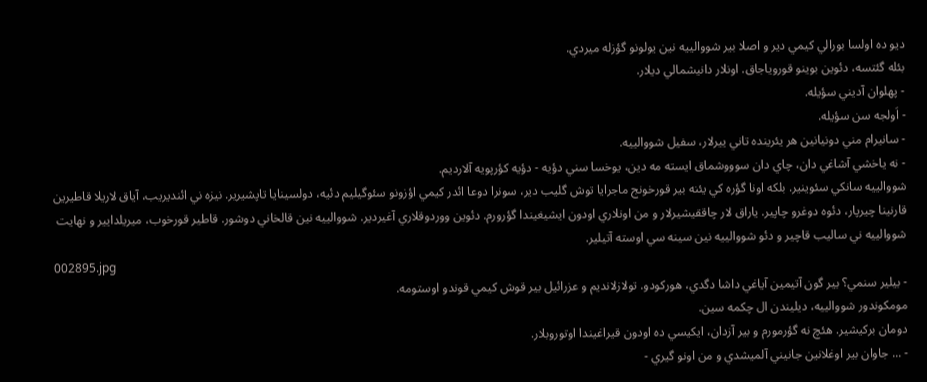ديو ده اولسا بورالي كيمي دير و اصلا بير شووالييه نين يولونو گؤزله ميردي.
بئله گئتسه، دئوين بوينو قوروياجاق. اونلار دانيشمالي ديلار.
- پهلوان آديني سؤيله.
- اَولجه سن سؤيله.
- سانيرام مني دونيانين هر يئرينده تاني ييرلار، سفيل شووالييه.
- نه ياخشي آشاغي دان، چاي دان سوووشماق ايسته مه دين، يوخسا سني دؤيه - دؤيه كؤرپويه آلارديم.
شووالييه سانكي سئوينير. بلكه اونا گؤره كي يئنه بير قورخونج ماجرايا توش گليب دير، سونرا دوعا ائدر كيمي اؤزونو سئوگيليم دئيه، دولسينايا تاپشيرير. نيزه ني ائنديريب، آياق لاريلا قاطيرين قارنينا چيرپار، دئوه دوغرو چاپير. ياراق لار چاققيشيرلار و من اونلاري اودون ايشيغيندا گؤرورم. دئوين ووردوقلاري آغيردير. شووالييه نين قالخاني دوشور. قاطير قورخوب، ميريلدايير و نهايت شووالييه ني ساليب قاچير و دئو شووالييه نين سينه سي اوسته آتيلير.
002895.jpg
- بيلير سنمي؟ بير گون آتيمين آياغي داشا دگدي، هوركودو. تولازلانديم و عزرائيل بير قوش كيمي قوندو اوستومه.
مومكوندور شووالييه، ديليندن ال چكمه سين.
دومان بركيشير. هئچ نه گؤرمورم و بير آزدان، ايكيسي ده اودون قيراغيندا اوتوروبلار.
- ... جاوان بير اوغلانين جانيني آلميشدي و من اونو گيري -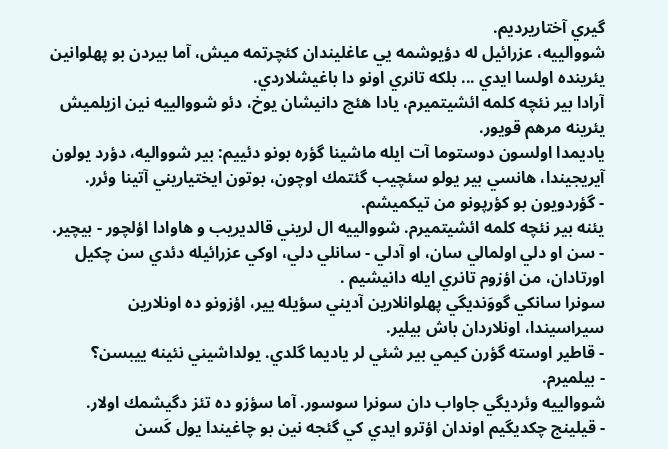گيري آختاريرديم.
شووالييه، عزرائيل له دؤيوشمه يي عاغليندان كئچرتمه ميش، آما بيردن بو پهلوانين يئرينده اولسا ايدي ... بلكه تانري اونو دا باغيشلاردي.
آرادا بير نئچه كلمه ائشيتميرم، يادا هئچ دانيشان يوخ، دئو شووالييه نين ازيلميش يئرينه مرهم قويور.
ياديمدا اولسون دوستوما آت ايله ماشينا گؤره بونو دئييم: بير شوواليه، دؤرد يولون آيريجيندا، هانسي بير يولو سئچيب گئتمك اوچون، بوتون ايختياريني آتينا وئرر.
- گؤردويون بو كؤرپونو من تيكميشم.
يئنه بير نئچه كلمه ائشيتميرم. شووالييه ال لريني قالديريب و هاوادا اؤلچور - بيچير.
- سن او دلي اولمالي سان، او آدلي - سانلي دلي، اوكي عزرائيله دئدي سن چكيل اورتادان، من اؤزوم تانري ايله دانيشيم .
سونرا سانكي گووَنديگي پهلوانلارين آديني سؤيله يير، اؤزونو ده اونلارين سيراسيندا، اونلاردان باش بيلير.
- قاطير اوسته گؤرن كيمي بير شئي لر ياديما گلدي. يولداشيني نئينه ييبسن؟
- بيلميرم.
شووالييه وئرديگي جاواب دان سونرا سوسور. آما سؤزو ده تئز دگيشمك اولار.
- قيلينج چكديگيم اوندان اؤترو ايدي كي گئجه نين بو چاغيندا يول كَسن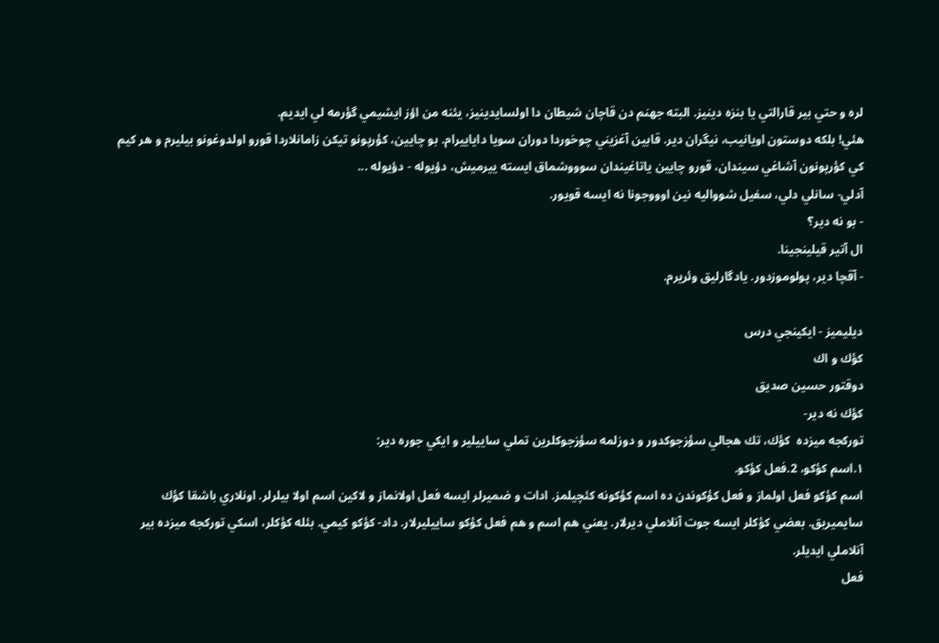لره و حتي بير قارالتي يا بنزه دينيز. البته جهنم دن قاچان شيطان دا اولسايدينيز، يئنه من اؤز ايشيمي گؤرمه لي ايديم.
هئي! بلكه دوستون اويانيب، نيگران دير. قابين آغزيني چوخوردا دوران سويا داياييرام. بو چايين، كؤرپونو تيكن زامانلاردا قورو اولدوغونو بيليرم و هر كيم كي كؤرپونون آشاغي سيندان، قورو چايين ياتاغيندان سوووشماق ايسته ييرميش، دؤيوله - دؤيوله ...
آدلي- سانلي دلي، سفيل شوواليه نين اوووجونا نه ايسه قويور.
- بو نه دير؟
ال آتير قيلينجينا.
- آقچا دير، پولوموزدور. يادگارليق وئريرم.

ديليميز - ايكينجي درس
كؤك و اك
دوقتور حسين صديق
كؤك نه دير-
توركجه ميزده  كؤك، تك هجالي سؤزجوكدور و دوزلمه سؤزجوكلرين تملي ساييلير و ايكي جوره دير:
۱.اسم كؤكو، 2.فعل كؤكو.
اسم كؤكو فعل اولماز و فعل كؤكوندن ده اسم كؤكونه كئچيلمز. ادات و ضميرلر ايسه فعل اولانماز و لاكين اسم اولا بيلرلر. اونلاري باشقا كؤك سايميريق. بعضي كؤكلر ايسه جوت آنلاملي ديرلار. يعني هم اسم و هم فعل كؤكو ساييليرلار. داد- كؤكو كيمي. بئله كؤكلر، اسكي توركجه ميزده بير آنلاملي ايديلر.
فعل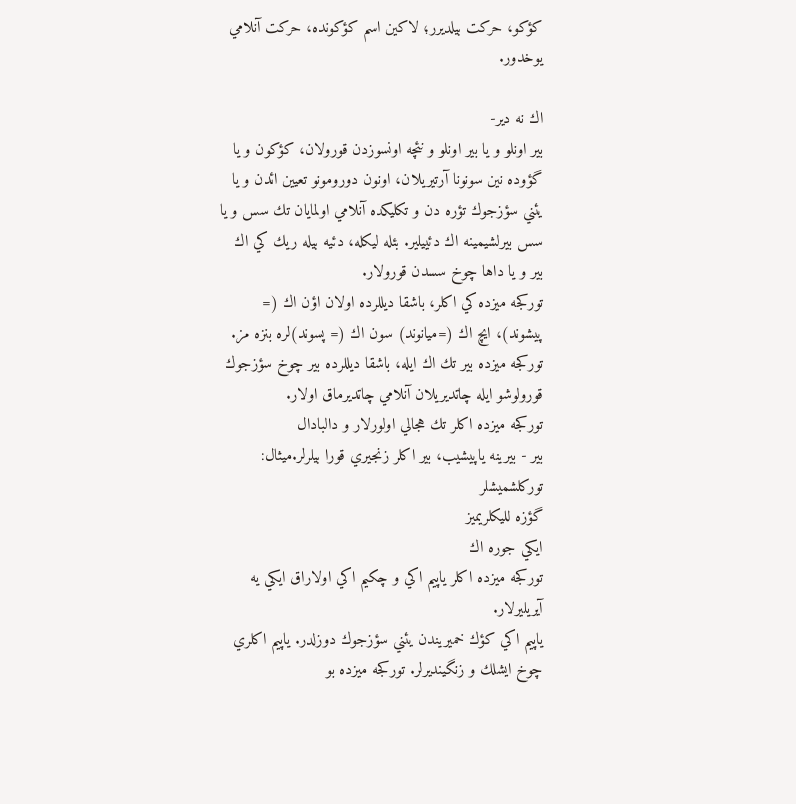كؤكو، حركت بيلديرر؛ لاكين اسم كؤكونده، حركت آنلامي يوخدور.

اك نه دير-
بير اونلو و يا بير اونلو و نئچه اونسوزدن قورولان، كؤكون و يا گؤوده نين سونونا آرتيريلان، اونون دورومونو تعيين ائدن و يا يئني سؤزجوك تؤره دن و تكليكده آنلامي اولمايان تك سس و يا سس بيرلشيمينه اك دئييلير. بئله ليكله، دئيه بيله ريك كي اك بير و يا داها چوخ سسدن قورولار.
توركجه ميزده كي اكلر، باشقا ديللرده اولان اؤن اك (= پيشوند)، ايچ اك (=ميانوند) سون اك (= پسوند)لره بنزه مز. توركجه ميزده بير تك اك ايله، باشقا ديللرده بير چوخ سؤزجوك قورولوشو ايله چاتديريلان آنلامي چاتديرماق اولار.
توركجه ميزده اكلر تك هجالي اولورلار و دالبادال
بير - بيرينه ياپيشيب، بير اكلر زنجيري قورا بيلرلر.ميثال:
توركلشميشلر
گؤزه لليكلريميز
ايكي جوره اك
توركجه ميزده اكلر ياپيم اكي و چكيم اكي اولاراق ايكي يه آيريليرلار.
ياپيم اكي كؤك خميريندن يئني سؤزجوك دوزلدر. ياپيم اكلري چوخ ايشلك و زنگينديرلر. توركجه ميزده بو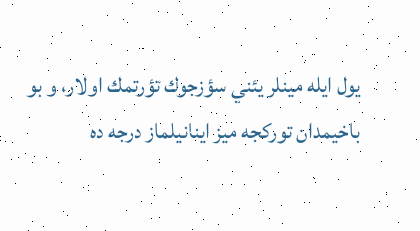يول ايله مينلر يئني سؤزجوك تؤرتمك اولار، و بو باخيمدان توركجه ميز اينانيلماز درجه ده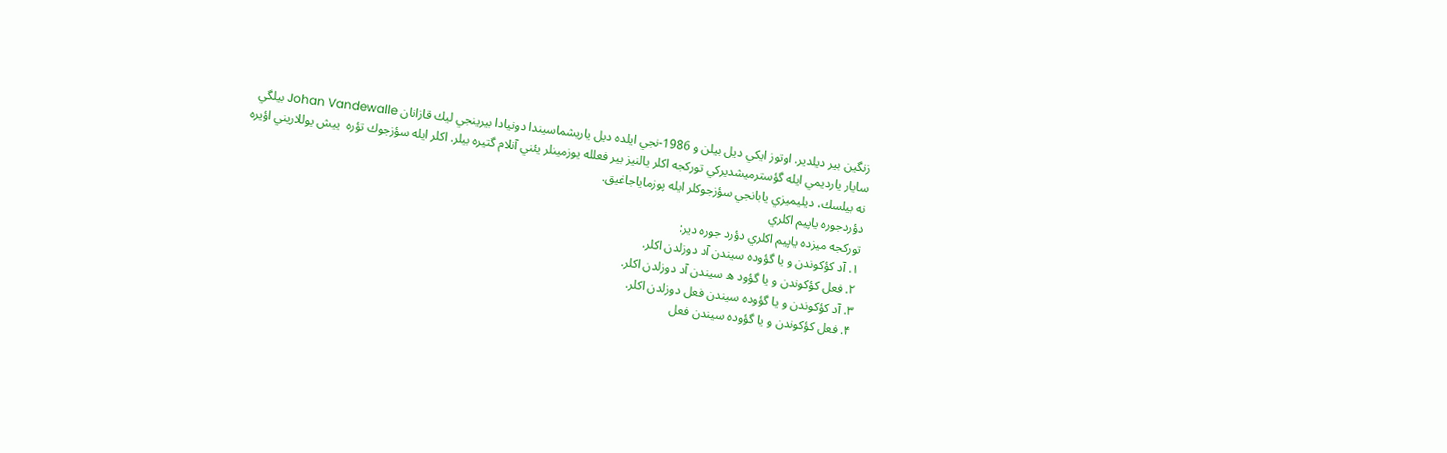زنگين بير ديلدير. اوتوز ايكي ديل بيلن و 1986-نجي ايلده ديل ياريشماسيندا دونيادا بيرينجي ليك قازانان Johan Vandewalle بيلگي سايار يارديمي ايله گؤسترميشديركي توركجه اكلر يالنيز بير فعلله يوزمينلر يئني آنلام گتيره بيلر. اكلر ايله سؤزجوك تؤره  ييش يوللاريني اؤيره نه بيلسك، ديليميزي يابانجي سؤزجوكلر ايله پوزماياجاغيق.
دؤردجوره ياپيم اكلري
توركجه ميزده ياپيم اكلري دؤرد جوره دير:
۱. آد كؤكوندن و يا گؤوده سيندن آد دوزلدن اكلر.
۲. فعل كؤكوندن و يا گؤود ه سيندن آد دوزلدن اكلر.
۳. آد كؤكوندن و يا گؤوده سيندن فعل دوزلدن اكلر.
۴. فعل كؤكوندن و يا گؤوده سيندن فعل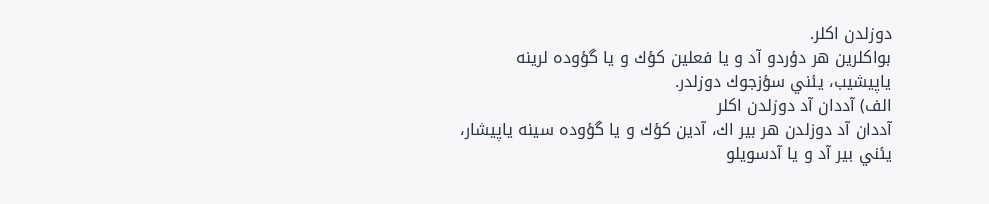دوزلدن اكلر.
بواكلرين هر دؤردو آد و يا فعلين كؤك و يا گؤوده لرينه ياپيشيب، يئني سؤزجوك دوزلدر.
الف) آددان آد دوزلدن اكلر
آددان آد دوزلدن هر بير اك، آدين كؤك و يا گؤوده سينه ياپيشار، يئني بير آد و يا آدسويلو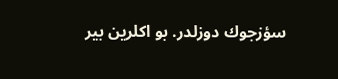سؤزجوك دوزلدر. بو اكلرين بير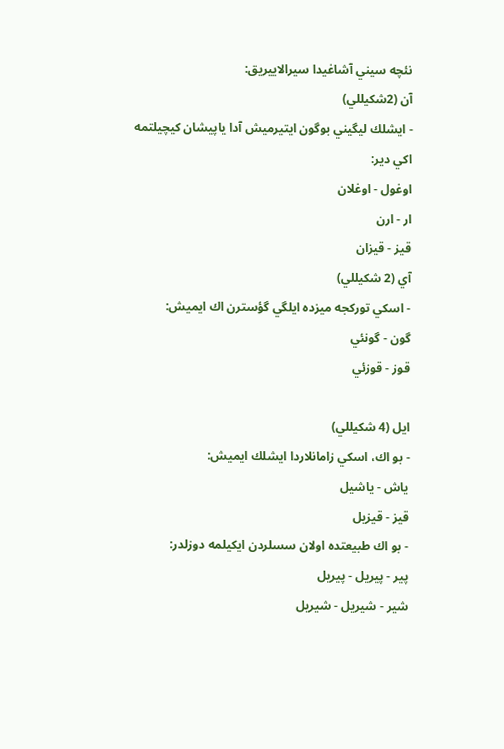نئچه سيني آشاغيدا سيرالاييريق:
آن (2شكيللي)
- ايشلك ليگيني بوگون ايتيرميش آدا ياپيشان كيچيلتمه اكي دير:
اوغول - اوغلان
ار - ارن
قيز - قيزان
آي (2 شكيللي)
- اسكي توركجه ميزده ايلگي گؤسترن اك ايميش:
گون - گونئي
قوز - قوزئي

ايل (4 شكيللي)
- بو اك، اسكي زامانلاردا ايشلك ايميش:
ياش - ياشيل
قيز - قيزيل
- بو اك طبيعتده اولان سسلردن ايكيلمه دوزلدر:
پير - پيريل - پيريل
شير - شيريل - شيريل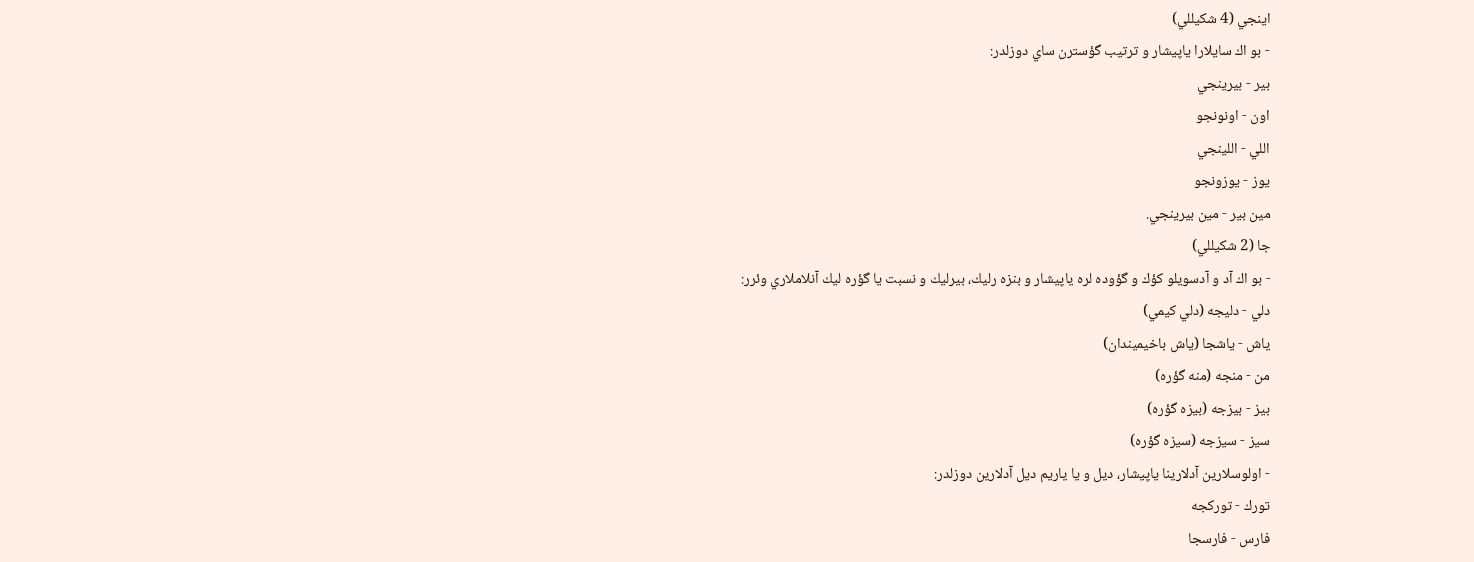اينجي (4 شكيللي)
- بو اك سايلارا ياپيشار و ترتيب گؤسترن ساي دوزلدر:
بير - بيرينجي
اون - اونونجو
اللي - اللينجي
يوز - يوزونجو
مين بير - مين بيرينجي.
جا (2 شكيللي)
- بو اك آد و آدسويلو كؤك و گؤوده لره ياپيشار و بنزه رليك، بيرليك و نسبت يا گؤره ليك آنلاملاري وئرر:
دلي - دليجه (دلي كيمي)
ياش - ياشجا (ياش باخيميندان)
من - منجه (منه گؤره)
بيز - بيزجه (بيزه گؤره)
سيز - سيزجه (سيزه گؤره)
- اولوسلارين آدلارينا ياپيشار، ديل و يا ياريم ديل آدلارين دوزلدر:
تورك - توركجه
فارس - فارسجا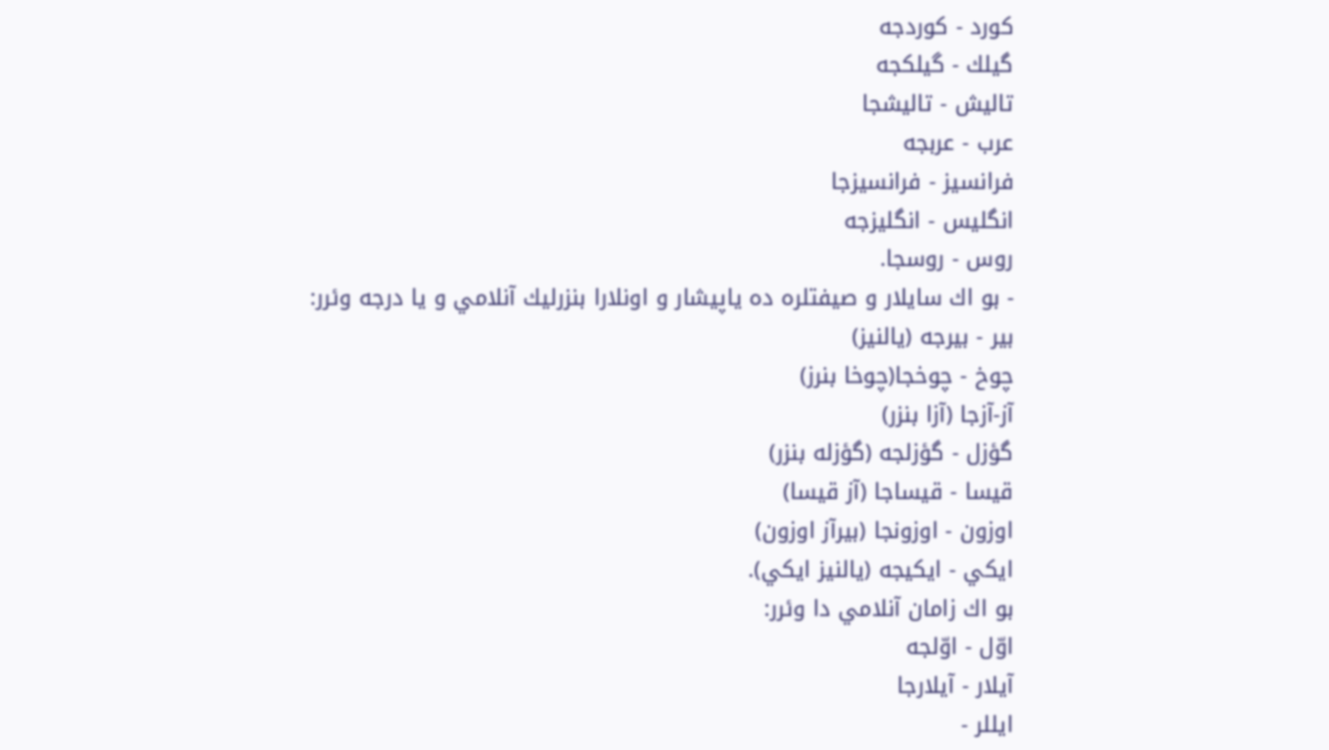كورد - كوردجه
گيلك - گيلكجه
تاليش - تاليشجا
عرب - عربجه
فرانسيز - فرانسيزجا
انگليس - انگليزجه
روس - روسجا.
- بو اك سايلار و صيفتلره ده ياپيشار و اونلارا بنزرليك آنلامي و يا درجه وئرر:
بير - بيرجه (يالنيز)
چوخ - چوخجا(چوخا بنرز)
آز-آزجا (آزا بنزر)
گؤزل - گؤزلجه (گؤزله بنزر)
قيسا - قيساجا (آز قيسا)
اوزون - اوزونجا (بيرآز اوزون)
ايكي - ايكيجه (يالنيز ايكي).
بو اك زامان آنلامي دا وئرر:
اوّل - اوّلجه
آيلار - آيلارجا
ايللر -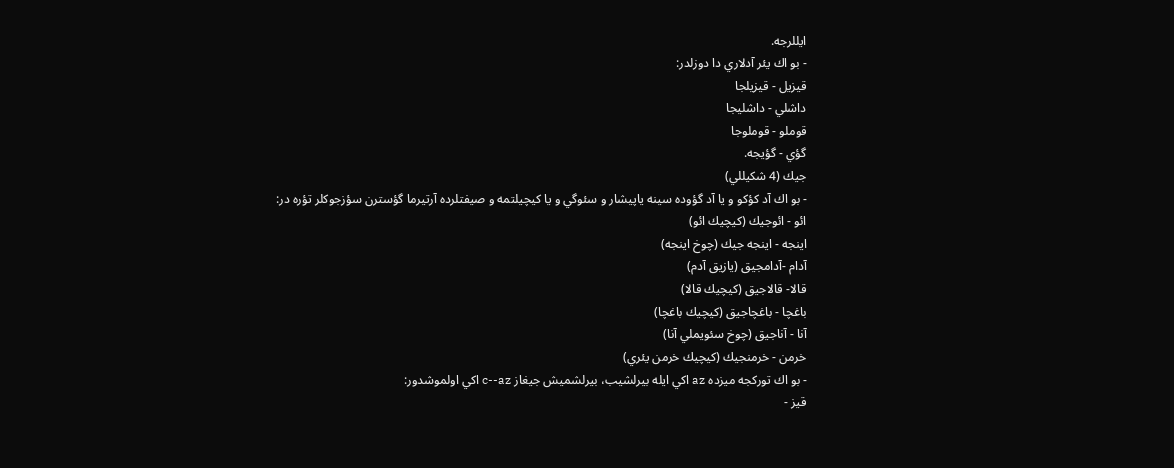ايللرجه.
- بو اك يئر آدلاري دا دوزلدر:
قيزيل - قيزيلجا
داشلي - داشليجا
قوملو - قوملوجا
گؤي - گؤيجه.
جيك (4 شكيللي)
- بو اك آد كؤكو و يا آد گؤوده سينه ياپيشار و سئوگي و يا كيچيلتمه و صيفتلرده آرتيرما گؤسترن سؤزجوكلر تؤره در:
ائو - ائوجيك (كيچيك ائو)
اينجه - اينجه جيك (چوخ اينجه)
آدام -آدامجيق (يازيق آدم)
قالا- قالاجيق (كيچيك قالا)
باغچا - باغچاجيق (كيچيك باغچا)
آنا - آناجيق (چوخ سئويملي آنا)
خرمن - خرمنجيك (كيچيك خرمن يئري)
- بو اك توركجه ميزده az اكي ايله بيرلشيب، بيرلشميش جيغاز c--az اكي اولموشدور:
قيز -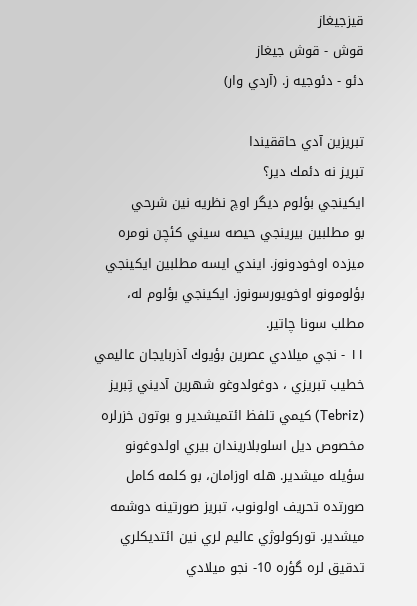قيزجيغاز
قوش - قوش جيغاز
دئو - دئوجيه ز. (آردي وار)

تبريزين آدي حاققيندا
تبريز نه دئمك دير؟
ايكينجي بؤلوم ديگر اوچ نظريه نين شرحي
بو مطلبين بيرينجي حيصه سيني كئچن نومره ميزده اوخودونوز. ايندي ايسه مطلبين ايكينجي بؤلومونو اوخويورسونوز. ايكينجي بؤلوم له، مطلب سونا چاتير.
۱۱ - نجي ميلادي عصرين بؤيوك آذربايجان عاليمي خطيب تبريزي ، دوغولدوغو شهرين آديني تِبريز (Tebriz) كيمي تلفظ ائتميشدير و بوتون خزرلره مخصوص ديل اسلوبلاريندان بيري اولدوغونو سؤيله ميشدير. هله اوزامان، بو كلمه كامل صورتده تحريف اولونوب، تبريز صورتينه دوشمه ميشدير. توركولوژي عاليم لري نين ائتديكلري تدقيق لره گؤره 10- نجو ميلادي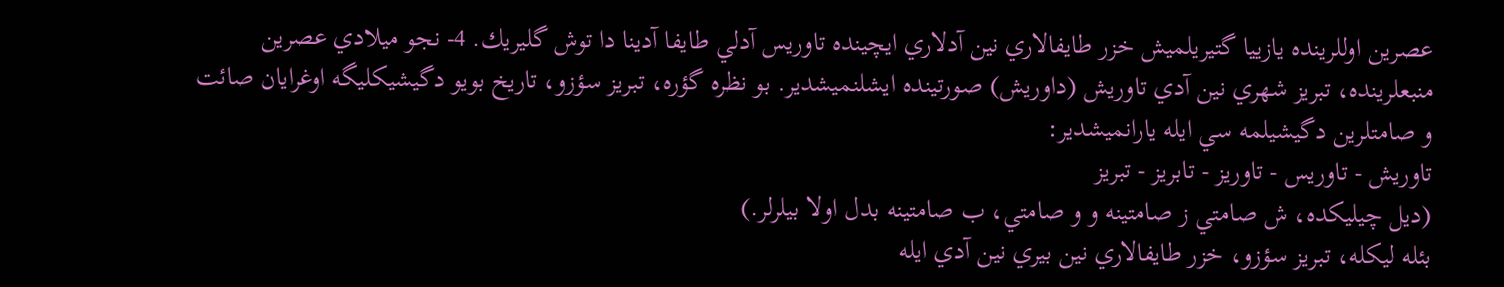عصرين اوللرينده يازييا گتيريلميش خزر طايفالاري نين آدلاري ايچينده تاوريس آدلي طايفا آدينا دا توش گليريك. 4- نجو ميلادي عصرين منبعلرينده، تبريز شهري نين آدي تاوريش (داوريش) صورتينده ايشلنميشدير. بو نظره گؤره، تبريز سؤزو، تاريخ بويو دگيشيكليگه اوغرايان صائت و صامتلرين دگيشيلمه سي ايله يارانميشدير:
تاوريش - تاوريس - تاوريز - تابريز - تبريز
(ديل چيليكده، ش صامتي ز صامتينه و و صامتي، ب صامتينه بدل اولا بيلرلر.)
بئله ليكله، تبريز سؤزو، خزر طايفالاري نين بيري نين آدي ايله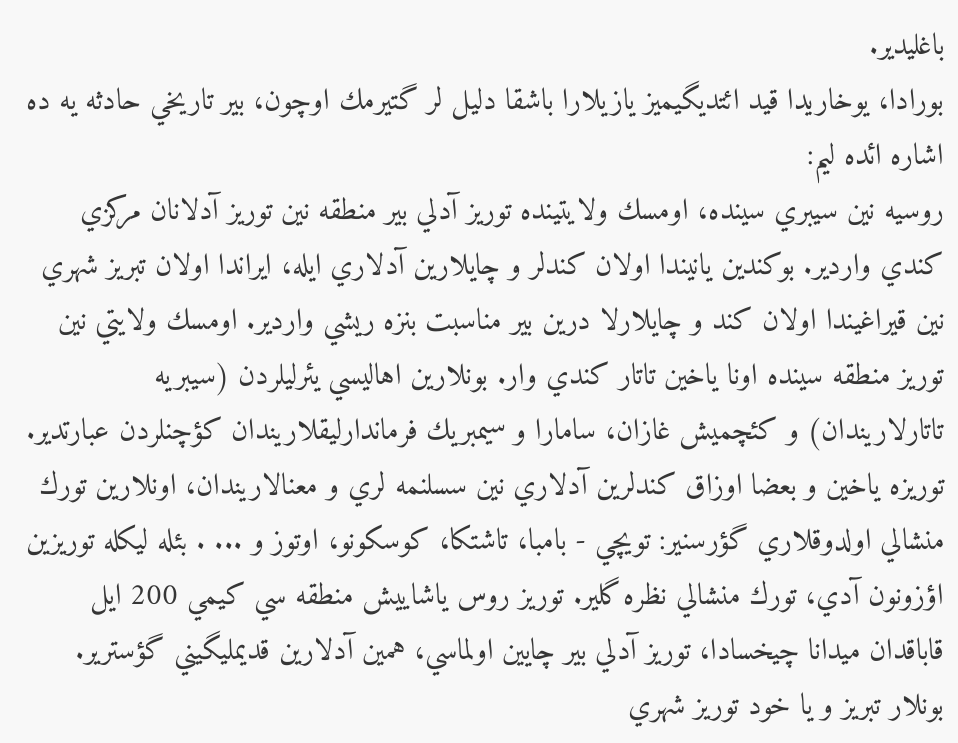باغليدير.
بورادا، يوخاريدا قيد ائتديگيميز يازيلارا باشقا دليل لر گتيرمك اوچون، بير تاريخي حادثه يه ده اشاره ائده ليم:
روسيه نين سيبري سينده، اومسك ولايتينده توريز آدلي بير منطقه نين توريز آدلانان مركزي كندي واردير. بوكندين يانيندا اولان كندلر و چايلارين آدلاري ايله، ايراندا اولان تبريز شهري نين قيراغيندا اولان كند و چايلارلا درين بير مناسبت بنزه ريشي واردير. اومسك ولايتي نين توريز منطقه سينده اونا ياخين تاتار كندي وار. بونلارين اهاليسي يئرليلردن (سيبريه تاتارلاريندان) و كئچميش غازان، سامارا و سيمبريك فرماندارليقلاريندان كؤچنلردن عبارتدير. توريزه ياخين و بعضا اوزاق كندلرين آدلاري نين سسلنمه لري و معنالاريندان، اونلارين تورك منشالي اولدوقلاري گؤرسنير: تويچي - بامبا، تاشتكا، كوسكونو، اوتوز و ... . بئله ليكله توريزين اؤزونون آدي، تورك منشالي نظره گلير. توريز روس ياشاييش منطقه سي كيمي 200 ايل قاباقدان ميدانا چيخسادا، توريز آدلي بير چايين اولماسي، همين آدلارين قديمليگيني گؤسترير. بونلار تبريز و يا خود توريز شهري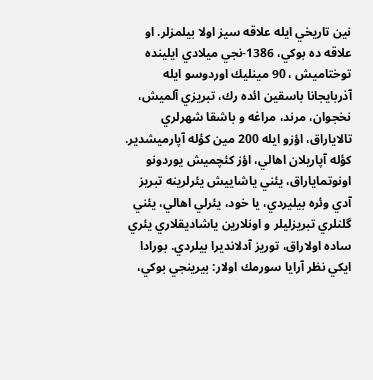نين تاريخي ايله علاقه سيز اولا بيلمزلر. او علاقه ده بوكي، 1386-نجي ميلادي ايلينده توختاميش ، 90 مينليك اوردوسو ايله آذربايجانا باسقين ائده رك، تبريزي آلميش، نخجوان، مرند، مراغه و باشقا شهرلري تالاياراق، اؤزو ايله 200 مين كؤله آپارميشدير. كؤله آپاريلان اهالي، اؤز كئچميش يوردونو اونوتماياراق، يئني ياشاييش يئرلرينه تبريز آدي وئره بيليردي، يا خود، يئرلي اهالي، يئني گلنلري تبريزليلر و اونلارين ياشاديقلاري يئري ساده اولاراق، توريز آدلانديرا بيلردي. بورادا ايكي نظر آرايا سورمك اولار: بيرينجي بوكي،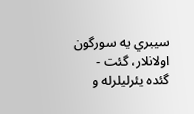سيبري يه سورگون اولانلار، گئت - گئده يئرليلرله و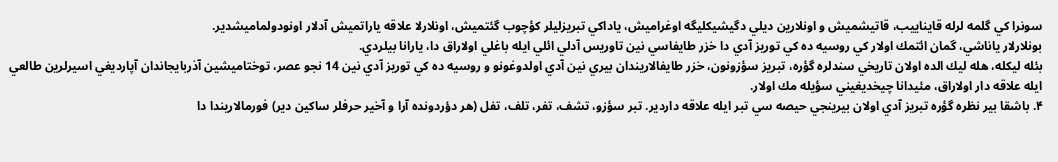سونرا كي گلمه لرله قايناييب، قاتيشميش و اونلارين ديلي دگيشيكليگه اوغراميش، ياداكي تبريزليلر كؤچوب گئتميش، اونلارلا علاقه ياراتميش آدلار اونودولماميشدير.
بونلارلار ياناشي، گمان ائتمك اولار كي روسيه ده كي توريز آدي دا خزر طايفاسي نين تاوريس آدلي ائلي ايله باغلي اولاراق دا، يارانا بيلردي.
بئله ليكله، هله ليك الده اولان تاريخي سندلره گؤره، تبريز سؤزونون، خزر طايفالاريندان بيري نين آدي اولدوغونو و روسيه ده كي توريز آدي نين 14 نجو عصر، توختاميشين آذربايجاندان آپارديغي اسيرلرين طالعي ايله علاقه دار اولاراق، مئيدانا چيخديغيني سؤيله مك اولار.
۴. باشقا بير نظره گؤره تبريز آدي اولان بيرينجي حيصه سي تبر ايله علاقه داردير. تبر سؤزو، تشف، تفر، تلف، تفل (هر دؤردونده آرا و آخير حرفلر ساكين دير) فورمالاريندا دا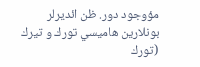مؤوجود دور. ظن ائديرلر بونلارين هاميسي تورك و تيرك (تورك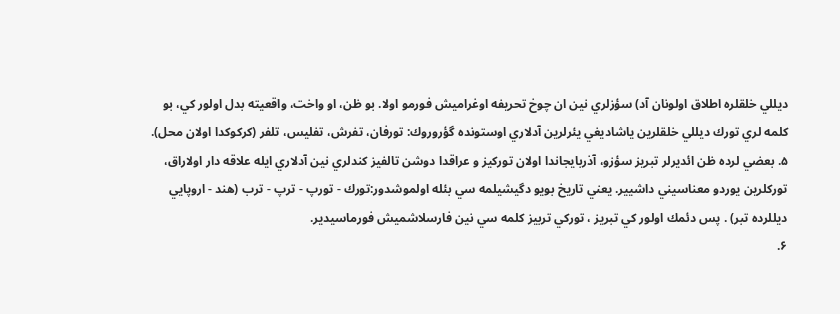ديللي خلقلره اطلاق اولونان آد) سؤزلري نين ان چوخ تحريفه اوغراميش فورمو اولا. بو ظن، او واخت، واقعيته بدل اولور كي، بو كلمه لري تورك ديللي خلقلرين ياشاديغي يئرلرين آدلاري اوستونده گؤروروك: تورفان، تفرش، تفليس، تلفر (كركوكدا اولان محل).
۵. بعضي لرده ظن ائديرلر تبريز سؤزو، آذربايجاندا اولان توركيز و عراقدا دوشن تالفيز كندلري نين آدلاري ايله علاقه دار اولاراق، توركلرين يوردو معناسيني داشيير. يعني تاريخ بويو دگيشيلمه سي بئله اولموشدور:تورك - تورپ - ترپ - ترب (هند - اروپايي ديللرده تبر) . پس دئمك اولور كي تبريز ، توركي تربيز كلمه سي نين فارسلاشميش فورماسيدير.
۶.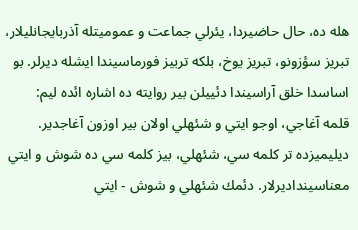هله ده، حال حاضيردا، يئرلي جماعت و عموميتله آذربايجانليلار، تبريز سؤزونو، تبريز يوخ، بلكه تربيز فورماسيندا ايشله ديرلر. بو اساسدا خلق آراسيندا دئييلن بير روايته ده اشاره ائده ليم:
قلمه آغاجي، اوجو ايتي و شئهلي اولان بير اوزون آغاجدير. ديليميزده تر كلمه سي، شئهلي، بيز كلمه سي ده شوش و ايتي معناسينداديرلار. دئمك شئهلي و شوش - ايتي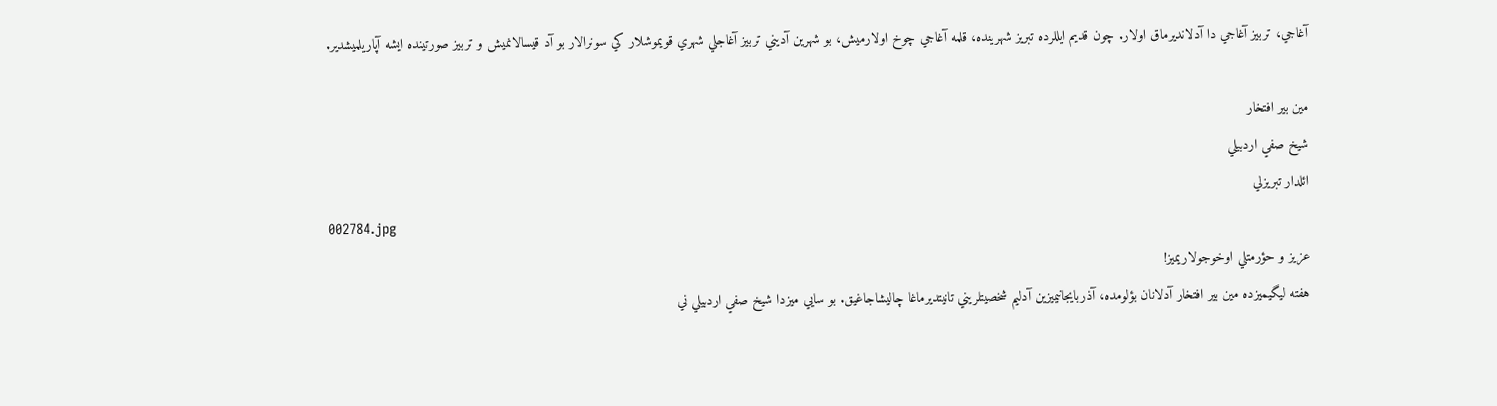آغاجي، تربيز آغاجي دا آدلانديرماق اولار. چون قديم ايللرده تبريز شهرينده، قلمه آغاجي چوخ اولارميش، بو شهرين آديني تربيز آغاجلي شهري قويموشلار كي سونرالار بو آد قيسالانميش و تربيز صورتينده ايشه آپاريلميشدير.

مين بير افتخار
شيخ صفي اردبيلي
ائلدار تبريزلي
002784.jpg
عزيز و حؤرمتلي اوخوجولاريميز!
هفته ليگيميزده مين بير افتخار آدلانان بؤلومده، آذربايجانيميزين آدليم شخصيتلريني تانيتديرماغا چاليشاجاغيق. بو سايي ميزدا شيخ صفي اردبيلي ني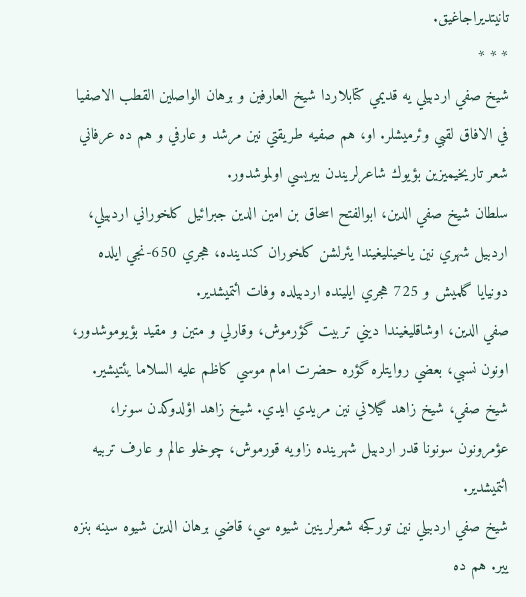تانيتديراجاغيق.
* * *
شيخ صفي اردبيلي يه قديمي كتابلاردا شيخ العارفين و برهان الواصلين القطب الاصفيا في الافاق لقبي وئرميشلر. او، هم صفيه طريقتي نين مرشد و عارفي و هم ده عرفاني شعر تاريخيميزين بؤيوك شاعرلريندن بيريسي اولموشدور.
سلطان شيخ صفي الدين، ابوالفتح اسحاق بن امين الدين جبرائيل كلخوراني اردبيلي، اردبيل شهري نين ياخينليغيندا يئرلشن كلخوران كندينده، هجري 650-نجي ايلده دونيايا گلميش و 725 هجري ايلينده اردبيلده وفات ائتميشدير.
صفي الدين، اوشاقليغيندا ديني تربيت گؤرموش، وقارلي و متين و مقيد بؤيوموشدور، اونون نسبي، بعضي روايتلره گؤره حضرت امام موسي كاظم عليه السلاما يئتيشير.
شيخ صفي، شيخ زاهد گيلاني نين مريدي ايدي. شيخ زاهد اؤلدوكدن سونرا، عؤمرونون سونونا قدر اردبيل شهرينده زاويه قورموش، چوخلو عالم و عارف تربيه ائتميشدير.
شيخ صفي اردبيلي نين توركجه شعرلرينين شيوه سي، قاضي برهان الدين شيوه سينه بنزه يير. هم ده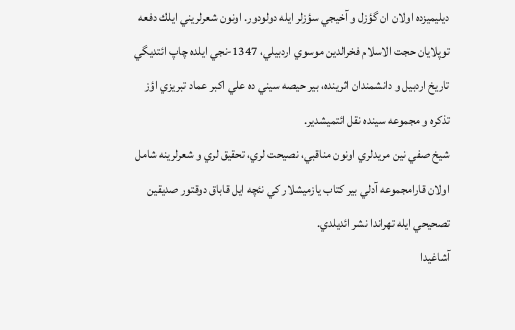ديليميزده اولان ان گؤزل و آخيجي سؤزلر ايله دولودور. اونون شعرلريني ايلك دفعه توپلايان حجت الاسلام فخرالدين موسوي اردبيلي، 1347-نجي ايلده چاپ ائتديگي تاريخ اردبيل و دانشمندان اثرينده، بير حيصه سيني ده علي اكبر عماد تبريزي اؤز تذكره و مجموعه سينده نقل ائتميشدير.
شيخ صفي نين مريدلري اونون مناقبي، نصيحت لري، تحقيق لري و شعرلرينه شامل اولان قارامجموعه آدلي بير كتاب يازميشلار كي نئچه ايل قاباق دوقتور صديقين تصحيحي ايله تهراندا نشر ائديلدي.
آشاغيدا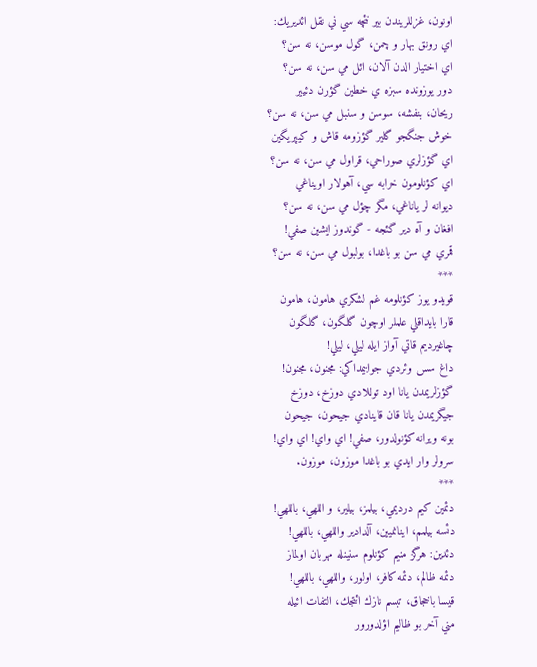اونون، غزللريندن بير نئچه سي ني نقل ائديريك:
اي رونق بهار و چمن، گول موسن، نه سن؟
اي اختيار الدن آلان، ائل مي سن، نه سن؟
دور يوزونده سبزه ي خطين گؤرن دئيير
ريحان، بنفشه، سوسن و سنبل مي سن، نه سن؟
خوش جنگجو گلير گؤزومه قاش و كيپريگين
اي گؤزلري صوراحي، قراول مي سن، نه سن؟
اي كؤنلومون خرابه سي، آهولار اويناغي
ديوانه لر ياناغي، مگر چؤل مي سن، نه سن؟
افغان و آه دير گئجه - گوندوز ايشين صفي!
قمري مي سن بو باغدا، بولبول مي سن، نه سن؟
***
قويدو يوز كؤنلومه غم لشكري هامون، هامون
قارا بايداقلي علملر اوچون گلگون، گلگون
چاغيرديم قاتي آواز ايله ليلي، ليلي!
داغ سس وئردي جوابيمداكي: مجنون، مجنون!
گؤزلريمدن يانا اود توللادي دوزخ، دوزخ
جيگريمدن يانا قان قاينادي جيحون، جيحون
بونه ويرانه كؤنولدور، صفي! اي واي! اي واي!
سرولر وار ايدي بو باغدا موزون، موزون.
***
دئمين كيم درديمي، بيلمز، بيلير، و اللهي، باللهي!
دئسه بيلمم، اينانميين، آلدادير واللهي، باللهي!
دئدين: هرگز منيم كؤنلوم سنينله مهربان اولماز
دئمه ظالم، دئمه كافر، اولور، واللهي، باللهي!
قيسا باخجاق، تبسم نازك ائتجك، التفات ائيله
مني آخر بو ظاليم اؤلدورور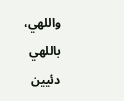واللهي، باللهي
دئيين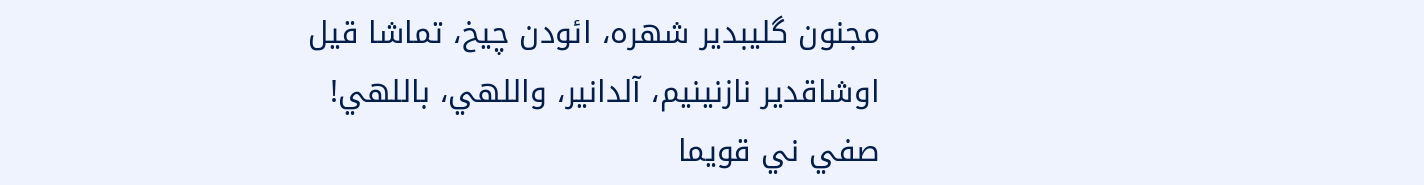مجنون گليبدير شهره، ائودن چيخ، تماشا قيل
اوشاقدير نازنينيم، آلدانير، واللهي، باللهي!
صفي ني قويما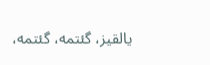يالقيز، گئتمه، گئتمه،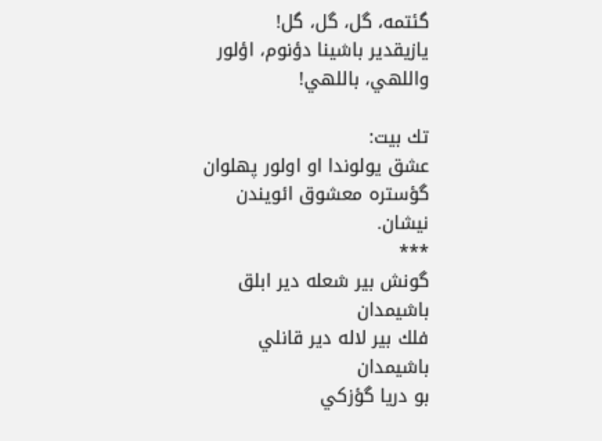گئتمه، گل، گل، گل!
يازيقدير باشينا دؤنوم، اؤلور واللهي، باللهي!

تك بيت:
عشق يولوندا او اولور پهلوان
گؤستره معشوق ائويندن نيشان.
***
گونش بير شعله دير ابلق باشيمدان
فلك بير لاله دير قانلي باشيمدان
بو دريا گؤزكي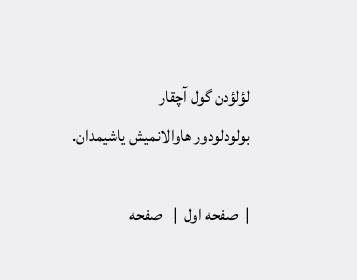لؤلؤدن گول آچقار
بولودلودور هاوالانميش ياشيمدان.

|  صفحه اول  |   صفحه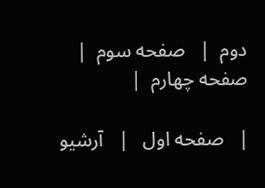دوم  |   صفحه سوم  |   صفحه چهارم  |

|   صفحه اول   |   آرشيو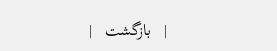|   بازگشت   |